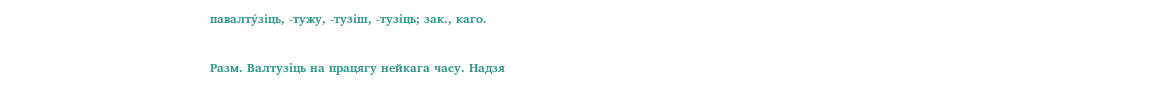павалту́зіць, ‑тужу, ‑тузіш, ‑тузіць; зак., каго.

Разм. Валтузіць на працягу нейкага часу. Надзя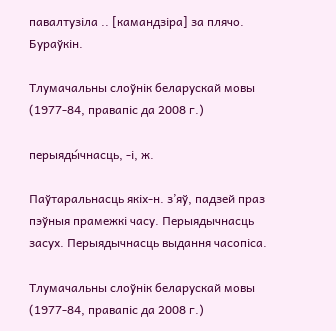павалтузіла .. [камандзіра] за плячо. Бураўкін.

Тлумачальны слоўнік беларускай мовы (1977-84, правапіс да 2008 г.)

перыяды́чнасць, ‑і, ж.

Паўтаральнасць якіх‑н. з’яў, падзей праз пэўныя прамежкі часу. Перыядычнасць засух. Перыядычнасць выдання часопіса.

Тлумачальны слоўнік беларускай мовы (1977-84, правапіс да 2008 г.)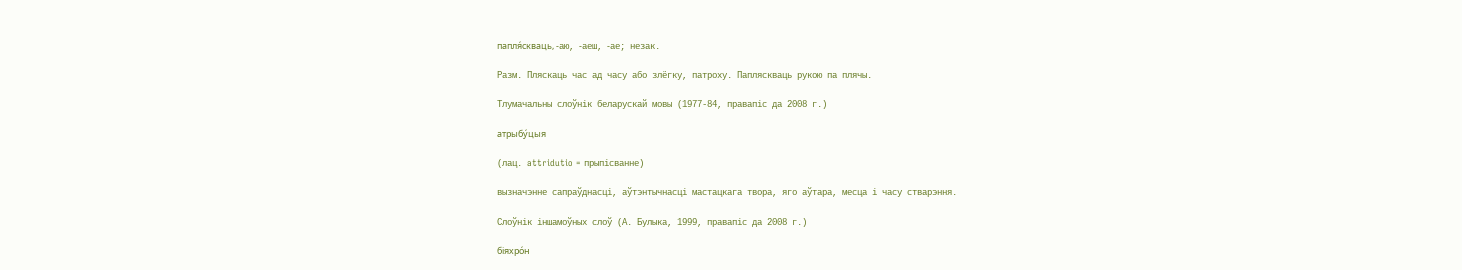папля́скваць, ‑аю, ‑аеш, ‑ае; незак.

Разм. Пляскаць час ад часу або злёгку, патроху. Папляскваць рукою па плячы.

Тлумачальны слоўнік беларускай мовы (1977-84, правапіс да 2008 г.)

атрыбу́цыя

(лац. attridutio = прыпісванне)

вызначэнне сапраўднасці, аўтэнтычнасці мастацкага твора, яго аўтара, месца і часу стварэння.

Слоўнік іншамоўных слоў (А. Булыка, 1999, правапіс да 2008 г.)

біяхро́н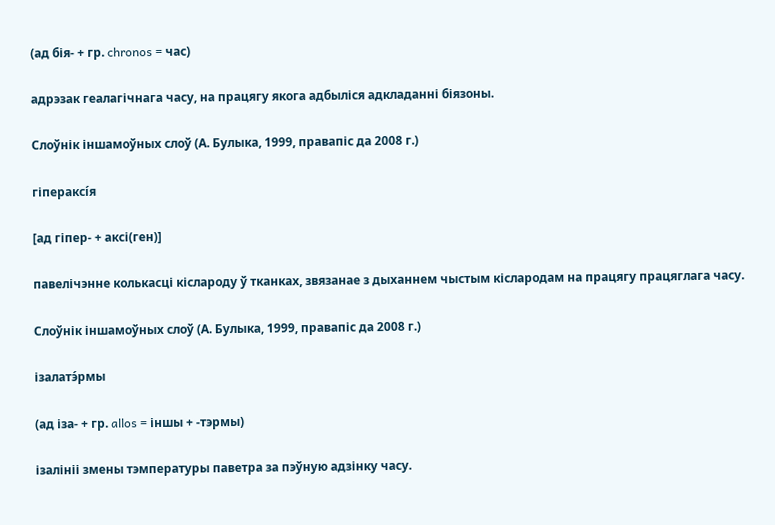(ад бія- + гр. chronos = час)

адрэзак геалагічнага часу, на працягу якога адбыліся адкладанні біязоны.

Слоўнік іншамоўных слоў (А. Булыка, 1999, правапіс да 2008 г.)

гіпераксі́я

[ад гіпер- + аксі(ген)]

павелічэнне колькасці кіслароду ў тканках, звязанае з дыханнем чыстым кіслародам на працягу працяглага часу.

Слоўнік іншамоўных слоў (А. Булыка, 1999, правапіс да 2008 г.)

ізалатэ́рмы

(ад іза- + гр. allos = іншы + -тэрмы)

ізалініі змены тэмпературы паветра за пэўную адзінку часу.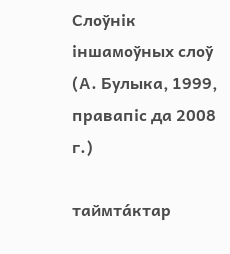Слоўнік іншамоўных слоў (А. Булыка, 1999, правапіс да 2008 г.)

таймта́ктар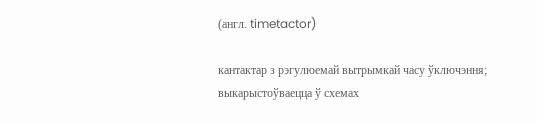(англ. timetactor)

кантактар з рэгулюемай вытрымкай часу ўключэння; выкарыстоўваецца ў схемах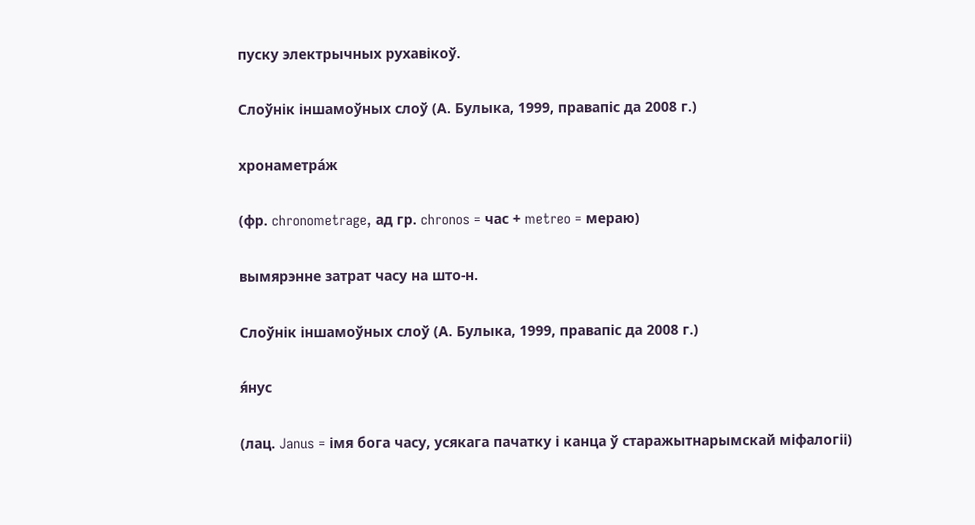пуску электрычных рухавікоў.

Слоўнік іншамоўных слоў (А. Булыка, 1999, правапіс да 2008 г.)

хронаметра́ж

(фр. chronometrage, ад гр. chronos = час + metreo = мераю)

вымярэнне затрат часу на што-н.

Слоўнік іншамоўных слоў (А. Булыка, 1999, правапіс да 2008 г.)

я́нус

(лац. Janus = імя бога часу, усякага пачатку і канца ў старажытнарымскай міфалогіі)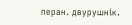перан. двурушнік.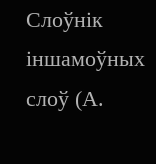Слоўнік іншамоўных слоў (А.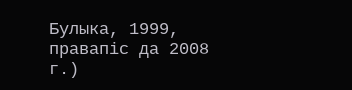Булыка, 1999, правапіс да 2008 г.)